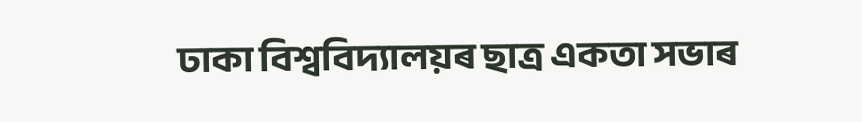ঢাকা বিশ্ববিদ্যালয়ৰ ছাত্ৰ একতা সভাৰ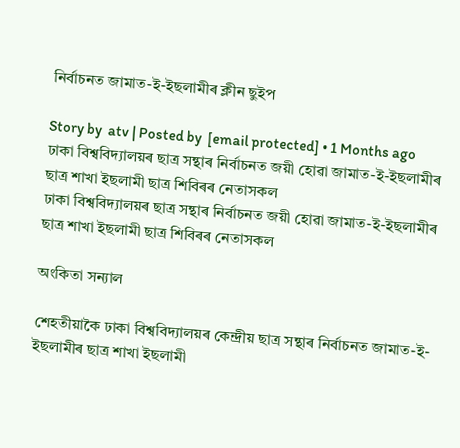নিৰ্বাচনত জামাত-ই-ইছলামীৰ ক্লীন ছুইপ

Story by  atv | Posted by  [email protected] • 1 Months ago
ঢাকা বিশ্ববিদ্যালয়ৰ ছাত্ৰ সন্থাৰ নিৰ্বাচনত জয়ী হোৱা জামাত-ই-ইছলামীৰ ছাত্ৰ শাখা ইছলামী ছাত্ৰ শিবিৰৰ নেতাসকল
ঢাকা বিশ্ববিদ্যালয়ৰ ছাত্ৰ সন্থাৰ নিৰ্বাচনত জয়ী হোৱা জামাত-ই-ইছলামীৰ ছাত্ৰ শাখা ইছলামী ছাত্ৰ শিবিৰৰ নেতাসকল

অংকিতা সন্যাল

শেহতীয়াকৈ ঢাকা বিশ্ববিদ্যালয়ৰ কেন্দ্ৰীয় ছাত্ৰ সন্থাৰ নিৰ্বাচনত জামাত-ই-ইছলামীৰ ছাত্ৰ শাখা ইছলামী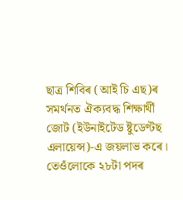ছাত্ৰ শিবিৰ (আই চি এছ)ৰ সমৰ্থনত ঐক্যবদ্ধ শিক্ষাৰ্থী জোট (ইউনাইটেড ষ্টুডেণ্টছ এলায়েন্স)-এ জয়লাভ কৰে। তেওঁলোকে ২৮টা পদৰ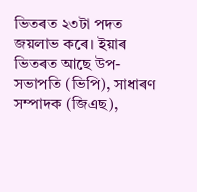ভিতৰত ২৩টা পদত জয়লাভ কৰে। ইয়াৰ ভিতৰত আছে উপ-সভাপতি (ভিপি), সাধাৰণ সম্পাদক (জিএছ),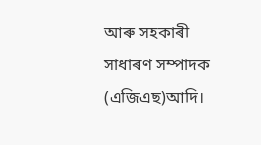আৰু সহকাৰী সাধাৰণ সম্পাদক (এজিএছ)আদি।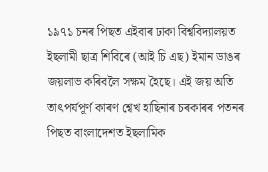১৯৭১ চনৰ পিছত এইবাৰ ঢাকা বিশ্ববিদ্যালয়ত ইছলামী ছাত্ৰ শিবিৰে (আই চি এছ) ইমান ডাঙৰ জয়লাভ কৰিবলৈ সক্ষম হৈছে। এই জয় অতি তাৎপৰ্যপূৰ্ণ কাৰণ শ্বেখ হাছিনাৰ চৰকাৰৰ পতনৰ পিছত বাংলাদেশত ইছলামিক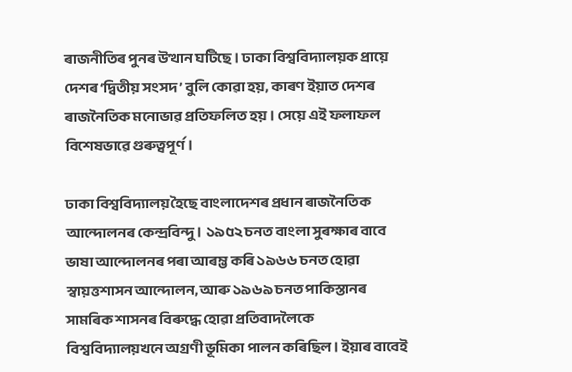ৰাজনীতিৰ পুনৰ উত্থান ঘটিছে। ঢাকা বিশ্ববিদ্যালয়ক প্ৰায়ে দেশৰ ‘দ্বিতীয় সংসদ’ বুলি কোৱা হয়, কাৰণ ইয়াত দেশৰ ৰাজনৈতিক মনোভাৱ প্ৰতিফলিত হয়। সেয়ে এই ফলাফল বিশেষভাৱে গুৰুত্বপূৰ্ণ।

ঢাকা বিশ্ববিদ্যালয় হৈছে বাংলাদেশৰ প্ৰধান ৰাজনৈতিক আন্দোলনৰ কেন্দ্ৰবিন্দু।  ১৯৫২ চনত বাংলা সুৰক্ষাৰ বাবে ভাষা আন্দোলনৰ পৰা আৰম্ভ কৰি ১৯৬৬ চনত হোৱা স্বায়ত্তশাসন আন্দোলন, আৰু ১৯৬৯ চনত পাকিস্তানৰ সামৰিক শাসনৰ বিৰুদ্ধে হোৱা প্ৰতিবাদলৈকে বিশ্ববিদ্যালয়খনে অগ্ৰণী ভূমিকা পালন কৰিছিল। ইয়াৰ বাবেই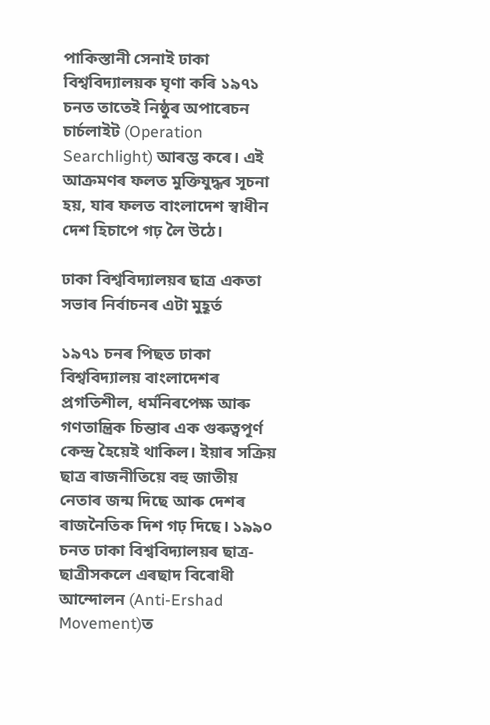পাকিস্তানী সেনাই ঢাকা বিশ্ববিদ্যালয়ক ঘৃণা কৰি ১৯৭১ চনত তাতেই নিষ্ঠুৰ অপাৰেচন চাৰ্চলাইট (Operation Searchlight) আৰম্ভ কৰে। এই আক্ৰমণৰ ফলত মুক্তিযুদ্ধৰ সূচনা হয়, যাৰ ফলত বাংলাদেশ স্বাধীন দেশ হিচাপে গঢ় লৈ উঠে।

ঢাকা বিশ্ববিদ্যালয়ৰ ছাত্ৰ একতা সভাৰ নিৰ্বাচনৰ এটা মুহূৰ্ত

১৯৭১ চনৰ পিছত ঢাকা বিশ্ববিদ্যালয় বাংলাদেশৰ প্ৰগতিশীল, ধৰ্মনিৰপেক্ষ আৰু গণতান্ত্ৰিক চিন্তাৰ এক গুৰুত্বপূৰ্ণ কেন্দ্ৰ হৈয়েই থাকিল। ইয়াৰ সক্ৰিয় ছাত্ৰ ৰাজনীতিয়ে বহু জাতীয় নেতাৰ জন্ম দিছে আৰু দেশৰ ৰাজনৈতিক দিশ গঢ় দিছে। ১৯৯০ চনত ঢাকা বিশ্ববিদ্যালয়ৰ ছাত্ৰ-ছাত্ৰীসকলে এৰছাদ বিৰোধী আন্দোলন (Anti-Ershad Movement)ত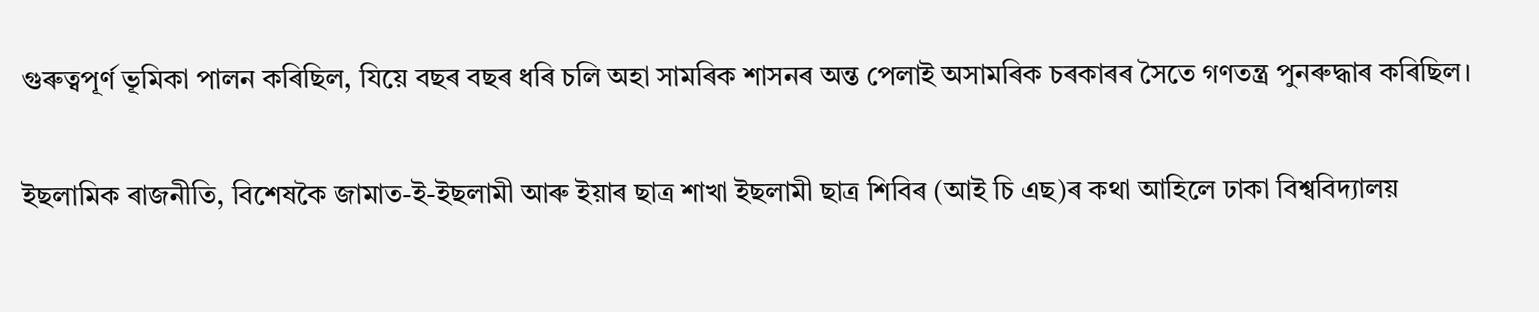গুৰুত্বপূৰ্ণ ভূমিকা পালন কৰিছিল, যিয়ে বছৰ বছৰ ধৰি চলি অহা সামৰিক শাসনৰ অন্ত পেলাই অসামৰিক চৰকাৰৰ সৈতে গণতন্ত্ৰ পুনৰুদ্ধাৰ কৰিছিল।

ইছলামিক ৰাজনীতি, বিশেষকৈ জামাত-ই-ইছলামী আৰু ইয়াৰ ছাত্ৰ শাখা ইছলামী ছাত্ৰ শিবিৰ (আই চি এছ)ৰ কথা আহিলে ঢাকা বিশ্ববিদ্যালয়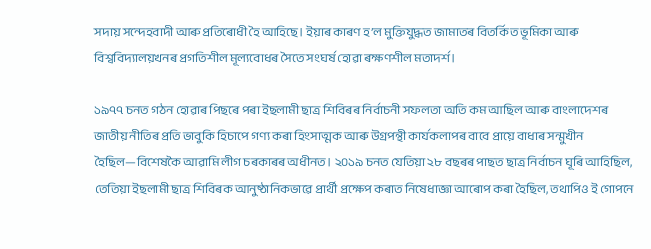সদায় সন্দেহবাদী আৰু প্ৰতিৰোধী হৈ আহিছে। ইয়াৰ কাৰণ হ’ল মুক্তিযুদ্ধত জামাতৰ বিতৰ্কিত ভূমিকা আৰু বিশ্ববিদ্যালয়খনৰ প্ৰগতিশীল মূল্যবোধৰ সৈতে সংঘৰ্ষ হোৱা ৰক্ষণশীল মতাদৰ্শ।

১৯৭৭ চনত গঠন হোৱাৰ পিছৰে পৰা ইছলামী ছাত্ৰ শিবিৰৰ নিৰ্বাচনী সফলতা অতি কম আছিল আৰু বাংলাদেশৰ জাতীয় নীতিৰ প্ৰতি ভাবুকি হিচাপে গণ্য কৰা হিংসাত্মক আৰু উগ্ৰপন্থী কাৰ্যকলাপৰ বাবে প্ৰায়ে বাধাৰ সন্মুখীন হৈছিল—বিশেষকৈ আৱামি লীগ চৰকাৰৰ অধীনত। ২০১৯ চনত যেতিয়া ২৮ বছৰৰ পাছত ছাত্ৰ নিৰ্বাচন ঘূৰি আহিছিল, তেতিয়া ইছলামী ছাত্ৰ শিবিৰক আনুষ্ঠানিকভাৱে প্ৰাৰ্থী প্ৰক্ষেপ কৰাত নিষেধাজ্ঞা আৰোপ কৰা হৈছিল, তথাপিও ই গোপনে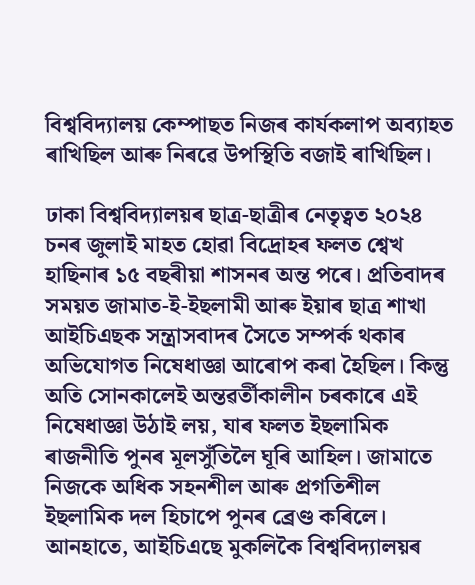বিশ্ববিদ্যালয় কেম্পাছত নিজৰ কাৰ্যকলাপ অব্যাহত ৰাখিছিল আৰু নিৰৱে উপস্থিতি বজাই ৰাখিছিল।

ঢাকা বিশ্ববিদ্যালয়ৰ ছাত্ৰ-ছাত্ৰীৰ নেতৃত্বত ২০২৪ চনৰ জুলাই মাহত হোৱা বিদ্ৰোহৰ ফলত শ্বেখ হাছিনাৰ ১৫ বছৰীয়া শাসনৰ অন্ত পৰে। প্ৰতিবাদৰ সময়ত জামাত-ই-ইছলামী আৰু ইয়াৰ ছাত্ৰ শাখা আইচিএছক সন্ত্ৰাসবাদৰ সৈতে সম্পৰ্ক থকাৰ অভিযোগত নিষেধাজ্ঞা আৰোপ কৰা হৈছিল। কিন্তু অতি সোনকালেই অন্তৱৰ্তীকালীন চৰকাৰে এই নিষেধাজ্ঞা উঠাই লয়, যাৰ ফলত ইছলামিক ৰাজনীতি পুনৰ মূলসুঁতিলৈ ঘূৰি আহিল। জামাতে নিজকে অধিক সহনশীল আৰু প্ৰগতিশীল ইছলামিক দল হিচাপে পুনৰ ব্ৰেণ্ড কৰিলে। আনহাতে, আইচিএছে মুকলিকৈ বিশ্ববিদ্যালয়ৰ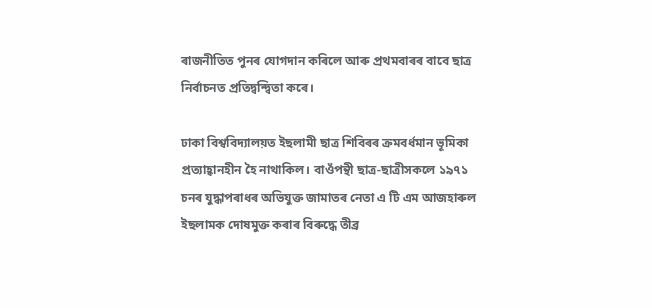ৰাজনীতিত পুনৰ যোগদান কৰিলে আৰু প্ৰথমবাৰৰ বাবে ছাত্ৰ নিৰ্বাচনত প্ৰতিদ্বন্দ্বিতা কৰে।

ঢাকা বিশ্ববিদ্যালয়ত ইছলামী ছাত্ৰ শিবিৰৰ ক্ৰমবৰ্ধমান ভূমিকা প্ৰত্যাহ্বানহীন হৈ নাথাকিল। বাওঁপন্থী ছাত্ৰ-ছাত্ৰীসকলে ১৯৭১ চনৰ যুদ্ধাপৰাধৰ অভিযুক্ত জামাতৰ নেতা এ টি এম আজহাৰুল ইছলামক দোষমুক্ত কৰাৰ বিৰুদ্ধে তীব্ৰ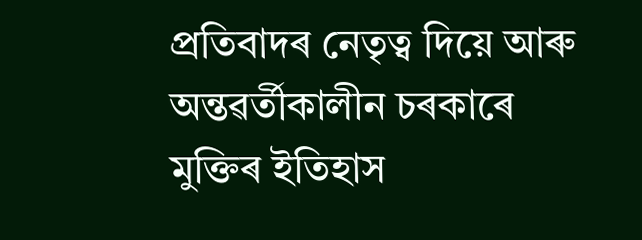প্ৰতিবাদৰ নেতৃত্ব দিয়ে আৰু অন্তৱৰ্তীকালীন চৰকাৰে মুক্তিৰ ইতিহাস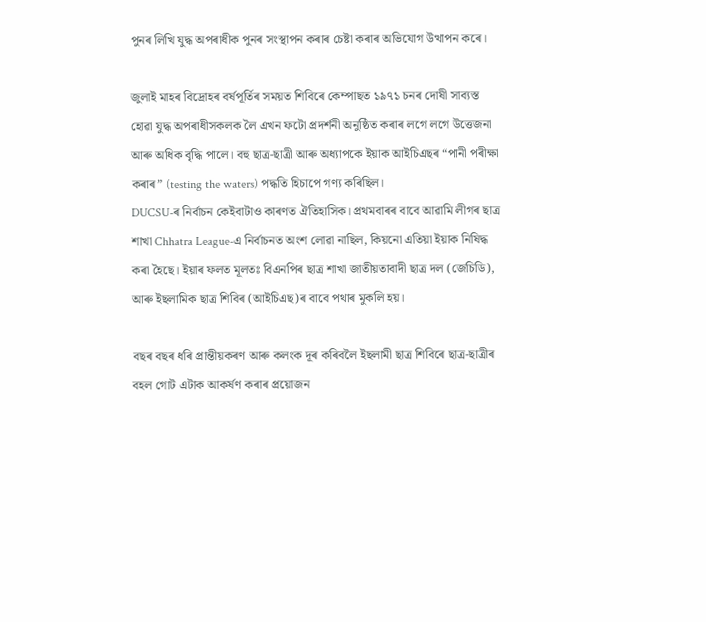পুনৰ লিখি যুদ্ধ অপৰাধীক পুনৰ সংস্থাপন কৰাৰ চেষ্টা কৰাৰ অভিযোগ উত্থাপন কৰে।

জুলাই মাহৰ বিদ্ৰোহৰ বৰ্ষপূৰ্তিৰ সময়ত শিবিৰে কেম্পাছত ১৯৭১ চনৰ দোষী সাব্যস্ত হোৱা যুদ্ধ অপৰাধীসকলক লৈ এখন ফটো প্ৰদৰ্শনী অনুষ্ঠিত কৰাৰ লগে লগে উত্তেজনা আৰু অধিক বৃদ্ধি পালে। বহু ছাত্ৰ-ছাত্ৰী আৰু অধ্যাপকে ইয়াক আইচিএছৰ “পানী পৰীক্ষা কৰাৰ” (testing the waters) পদ্ধতি হিচাপে গণ্য কৰিছিল।
DUCSU-ৰ নিৰ্বাচন কেইবাটাও কাৰণত ঐতিহাসিক। প্ৰথমবাৰৰ বাবে আৱামি লীগৰ ছাত্ৰ শাখা Chhatra League-এ নিৰ্বাচনত অংশ লোৱা নাছিল, কিয়নো এতিয়া ইয়াক নিষিদ্ধ কৰা হৈছে। ইয়াৰ ফলত মূলতঃ বিএনপিৰ ছাত্ৰ শাখা জাতীয়তাবাদী ছাত্ৰ দল (জেচিডি), আৰু ইছলামিক ছাত্ৰ শিবিৰ (আইচিএছ)ৰ বাবে পথাৰ মুকলি হয়।

বছৰ বছৰ ধৰি প্ৰান্তীয়কৰণ আৰু কলংক দূৰ কৰিবলৈ ইছলামী ছাত্ৰ শিবিৰে ছাত্ৰ-ছাত্ৰীৰ বহল গোট এটাক আকৰ্ষণ কৰাৰ প্ৰয়োজন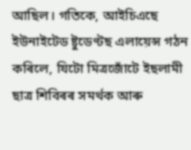আছিল। গতিকে, আইচিএছে ইউনাইটেড ষ্টুডেণ্টছ এলায়েন্স গঠন কৰিলে, যিটো মিত্ৰজোঁটে ইছলামী ছাত্ৰ শিবিৰৰ সমৰ্থক আৰু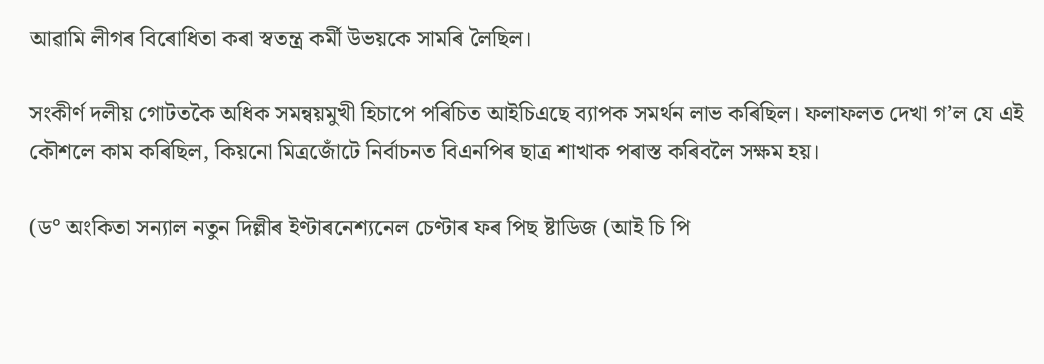আৱামি লীগৰ বিৰোধিতা কৰা স্বতন্ত্ৰ কৰ্মী উভয়কে সামৰি লৈছিল।

সংকীৰ্ণ দলীয় গোটতকৈ অধিক সমন্বয়মুখী হিচাপে পৰিচিত আইচিএছে ব্যাপক সমৰ্থন লাভ কৰিছিল। ফলাফলত দেখা গ’ল যে এই কৌশলে কাম কৰিছিল, কিয়নো মিত্ৰজোঁটে নিৰ্বাচনত বিএনপিৰ ছাত্ৰ শাখাক পৰাস্ত কৰিবলৈ সক্ষম হয়।

(ড° অংকিতা সন্যাল নতুন দিল্লীৰ ইণ্টাৰনেশ্যনেল চেণ্টাৰ ফৰ পিছ ষ্টাডিজ (আই চি পি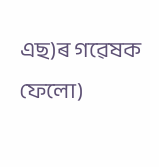এছ)ৰ গৱেষক ফেলো)